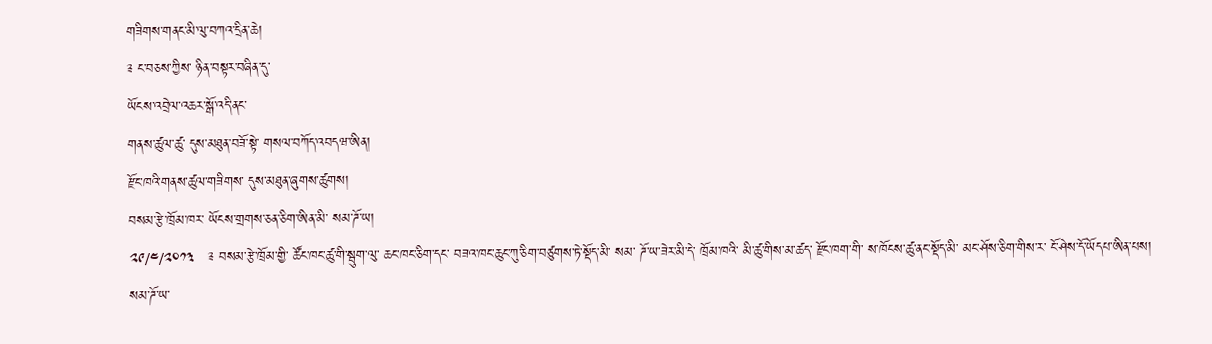གཟིགས་གནང་མི་ལུ་བཀའ་དྲིན་ཆེ།
༉ ང་བཅས་ཀྱིས་ ཉིན་བསྟར་བཞིན་དུ་
ཡོངས་འབྲེལ་འཆར་སྒོ་འདི་ནང་
གནས་ཚུལ་ཚུ་ དུས་མཐུན་བཟོ་སྟེ་ གསལ་བཀོད་འབདཝ་ཨིན།
རྫོང་ཁའི་གནས་ཚུལ་གཟིགས་ དུས་མཐུན་ཞུགས་ཚུགས།
བསམ་རྩེ་ཁྲོམ་ཁར་ ཡོངས་གྲགས་ཅན་ཅིག་ཨིན་མི་ སམ་ཌོ་ཡ།
༢༩/༤/༢༠༡༣   ༉ བསམ་རྩེ་ཁྲོམ་གྱི་ ཚོང་ཁང་ཚུ་གི་སྦུག་ལུ་ ཆང་ཁང་ཅིག་དང་ བཟའ་ཁང་ཆུང་ཀུ་ཅིག་བཙུགས་ཏེ་སྡོད་མི་ སམ་ ཌོ་ཡ་ཟེར་མི་དེ་ ཁྲོམ་ཁའི་ མི་ཚུ་གིས་མ་ཚད་ རྫོང་ཁག་གི་ ས་ཁོངས་ཚུ་ནང་སྡོད་མི་ མང་ཤོས་ཅིག་གིས་ར་ ངོ་ཤེས་དོ་ཡོདཔ་ཨིན་པས།
སམ་ཌོ་ཡ་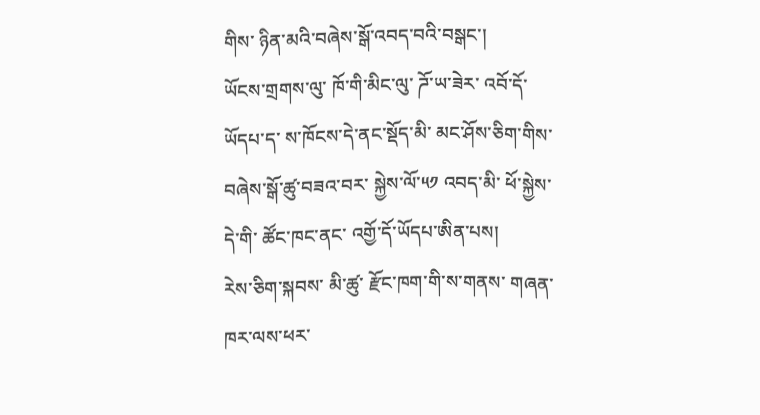གིས་ ཉིན་མའི་བཞེས་སྒོ་འབད་བའི་བསྒང་།
ཡོངས་གྲགས་ལུ་ ཁོ་གི་མིང་ལུ་ ཌོ་ཡ་ཟེར་ འབོ་དོ་ཡོདཔ་ད་ ས་ཁོངས་དེ་ནང་སྡོད་མི་ མང་ཤོས་ཅིག་གིས་ བཞེས་སྒོ་ཚུ་བཟའ་བར་ སྐྱེས་ལོ་༥༡ འབད་མི་ ཕོ་སྐྱེས་དེ་གི་ ཚོང་ཁང་ནང་ འགྱོ་དོ་ཡོདཔ་ཨིན་པས།
རེས་ཅིག་སྐབས་ མི་ཚུ་ རྫོང་ཁག་གི་ས་གནས་ གཞན་ཁར་ལས་ཕར་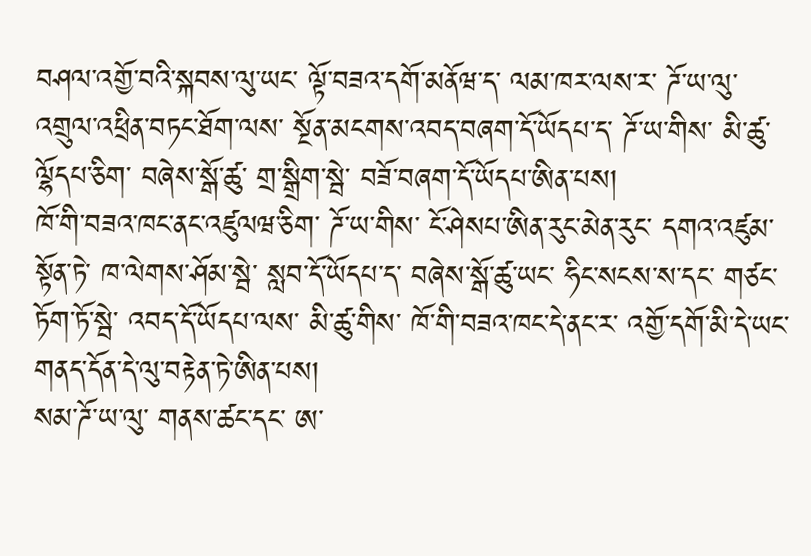བཤལ་འགྱོ་བའི་སྐབས་ལུ་ཡང་ ལྟོ་བཟའ་དགོ་མནོཝ་ད་ ལམ་ཁར་ལས་ར་ ཌོ་ཡ་ལུ་ འགྲུལ་འཕྲིན་བཏང་ཐོག་ལས་ སྔོན་མངགས་འབད་བཞག་དོ་ཡོདཔ་ད་ ཌོ་ཡ་གིས་ མི་ཚུ་ལྷོདཔ་ཅིག་ བཞེས་སྒོ་ཚུ་ གྲ་སྒྲིག་སྦེ་ བཟོ་བཞག་དོ་ཡོདཔ་ཨིན་པས།
ཁོ་གི་བཟའ་ཁང་ནང་འཛུལཝ་ཅིག་ ཌོ་ཡ་གིས་ ངོ་ཤེསཔ་ཨིན་རུང་མེན་རུང་ དགའ་འཛུམ་སྟོན་ཏེ་ ཁ་ལེགས་ཤོམ་སྦེ་ སླབ་དོ་ཡོདཔ་ད་ བཞེས་སྒོ་ཚུ་ཡང་ ཧིང་སངས་ས་དང་ གཙང་ཏོག་ཏོ་སྦེ་ འབད་དོ་ཡོདཔ་ལས་ མི་ཚུ་གིས་ ཁོ་གི་བཟའ་ཁང་དེ་ནང་ར་ འགྱོ་དགོ་མི་དེ་ཡང་ གནད་དོན་དེ་ལུ་བརྟེན་ཏེ་ཨིན་པས།
སམ་ཌོ་ཡ་ལུ་ གནས་ཚང་དང་ ཨ་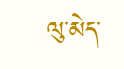ལུ་མེད་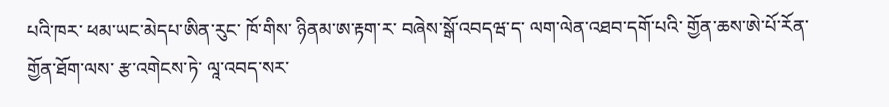པའི་ཁར་ ཕམ་ཡང་མེདཔ་ཨིན་རུང་ ཁོ་གིས་ ཉིནམ་ཨ་རྟག་ར་ བཞེས་སྒོ་འབདཝ་ད་ ལག་ལེན་འཐབ་དགོ་པའི་ གྱོན་ཆས་ཨེ་པོ་རོན་ གྱོན་ཐོག་ལས་ རྩ་འགེངས་ཏེ་ ལཱ་འབད་སར་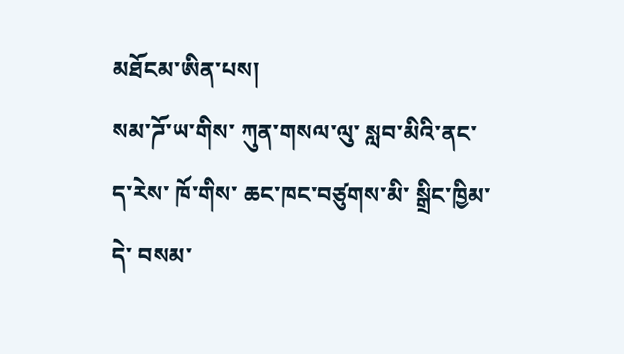མཐོངམ་ཨིན་པས།
སམ་ཌོ་ཡ་གིས་ ཀུན་གསལ་ལུ་ སླབ་མིའི་ནང་ ད་རེས་ ཁོ་གིས་ ཆང་ཁང་བཙུགས་མི་ སྒྲིང་ཁྱིམ་དེ་ བསམ་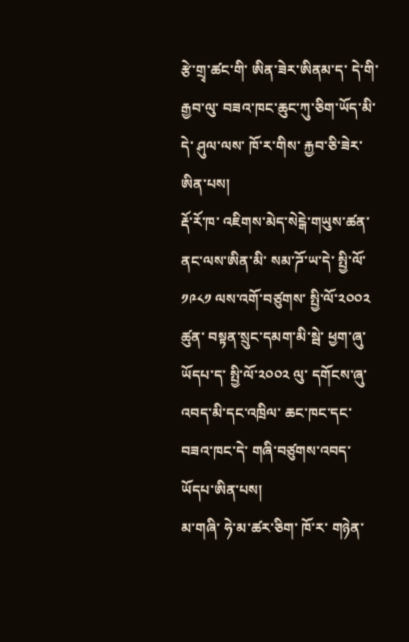རྩེ་གྲྭ་ཚང་གི་ ཨིན་ཟེར་ཨིནམ་ད་ དེ་གི་རྒྱབ་ལུ་ བཟའ་ཁང་ཆུང་ཀུ་ཅིག་ཡོད་མི་དེ་ ཤུལ་ལས་ ཁོ་ར་གིས་ རྐྱབ་ཅི་ཟེར་ཨིན་པས།
རྡོ་རོ་ཁ་ འཇིགས་མེད་སེངྒེ་གཡུས་ཚན་ནང་ལས་ཨིན་མི་ སམ་ཌོ་ཡ་དེ་ སྤྱི་ལོ་༡༩༨༡ ལས་འགོ་བཙུགས་ སྤྱི་ལོ་༢༠༠༢ ཚུན་ བསྟན་སྲུང་དམག་མི་སྦེ་ ཕྱག་ཞུ་ཡོདཔ་ད་ སྤྱི་ལོ་༢༠༠༢ ལུ་ དགོངས་ཞུ་འབད་མི་དང་འཁྲིལ་ ཆང་ཁང་དང་ བཟའ་ཁང་དེ་ གཞི་བཙུགས་འབད་ཡོདཔ་ཨིན་པས།
མ་གཞི་ ཧེ་མ་ཚར་ཅིག་ ཁོ་ར་ གཉེན་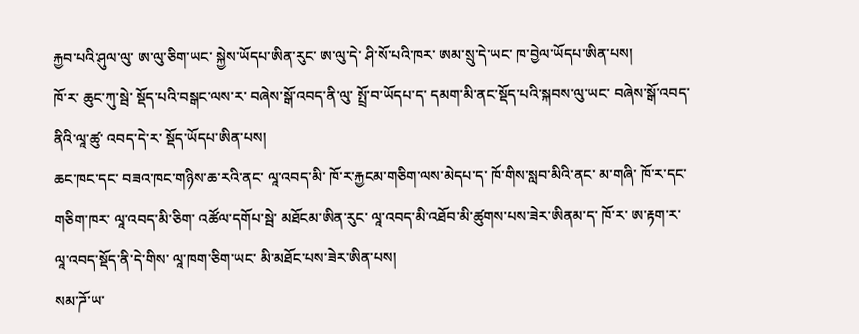རྐྱབ་པའི་ཤུལ་ལུ་ ཨ་ལུ་ཅིག་ཡང་ སྐྱེས་ཡོདཔ་ཨིན་རུང་ ཨ་ལུ་དེ་ ཤི་སོ་པའི་ཁར་ ཨམ་སྲུ་དེ་ཡང་ ཁ་བྱེལ་ཡོདཔ་ཨིན་པས།
ཁོ་ར་ ཆུང་ཀུ་སྦེ་ སྡོད་པའི་བསྒང་ལས་ར་ བཞེས་སྒོ་འབད་ནི་ལུ་ སྤྲོ་བ་ཡོདཔ་ད་ དམག་མི་ནང་སྡོད་པའི་སྐབས་ལུ་ཡང་ བཞེས་སྒོ་འབད་ནིའི་ལཱ་ཚུ་ འབད་དེ་ར་ སྡོད་ཡོདཔ་ཨིན་པས།
ཆང་ཁང་དང་ བཟའ་ཁང་གཉིས་ཆ་རའི་ནང་ ལཱ་འབད་མི་ ཁོ་ར་རྐྱངམ་གཅིག་ལས་མེདཔ་ད་ ཁོ་གིས་སླབ་མིའི་ནང་ མ་གཞི་ ཁོ་ར་དང་གཅིག་ཁར་ ལཱ་འབད་མི་ཅིག་ འཚོལ་དགོཔ་སྦེ་ མཐོངམ་ཨིན་རུང་ ལཱ་འབད་མི་འཐོབ་མི་ཚུགས་པས་ཟེར་ཨིནམ་ད་ ཁོ་ར་ ཨ་རྟག་ར་ ལཱ་འབད་སྡོད་ནི་དེ་གིས་ ལཱ་ཁག་ཅིག་ཡང་ མི་མཐོང་པས་ཟེར་ཨིན་པས།
སམ་ཌོ་ཡ་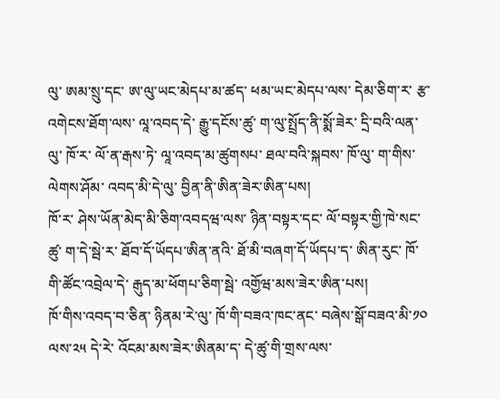ལུ་ ཨམ་སྲུ་དང་ ཨ་ལུ་ཡང་མེདཔ་མ་ཚད་ ཕམ་ཡང་མེདཔ་ལས་ དེམ་ཅིག་ར་ རྩ་འགེངས་ཐོག་ལས་ ལཱ་འབད་དེ་ རྒྱུ་དངོས་ཚུ་ ག་ལུ་སྤྲོད་ནི་སྨོ་ཟེར་ དྲི་བའི་ལན་ལུ་ ཁོ་ར་ ལོ་ན་རྒས་ཏེ་ ལཱ་འབད་མ་ཚུགསཔ་ ཐལ་བའི་སྐབས་ ཁོ་ལུ་ ག་གིས་ལེགས་ཤོམ་ འབད་མི་དེ་ལུ་ བྱིན་ནི་ཨིན་ཟེར་ཨིན་པས།
ཁོ་ར་ ཤེས་ཡོན་མེད་མི་ཅིག་འབདཝ་ལས་ ཉིན་བསྟར་དང་ ལོ་བསྟར་གྱི་ཁེ་སང་ཚུ་ ག་དེ་སྦེ་ར་ ཐོབ་དོ་ཡོདཔ་ཨིན་ནའི་ ཐོ་མི་བཞག་དོ་ཡོདཔ་ད་ ཨིན་རུང་ ཁོ་གི་ཚོང་འབྲེལ་དེ་ རྒུད་མ་ཕོགཔ་ཅིག་སྦེ་ འགྱོཝ་མས་ཟེར་ཨིན་པས།
ཁོ་གིས་འབད་བ་ཅིན་ ཉིནམ་རེ་ལུ་ ཁོ་གི་བཟའ་ཁང་ནང་ བཞེས་སྒོ་བཟའ་མི་༡༠ ལས་༢༥ དེ་རེ་ འོངམ་མས་ཟེར་ཨིནམ་ད་ དེ་ཚུ་གི་གྲས་ལས་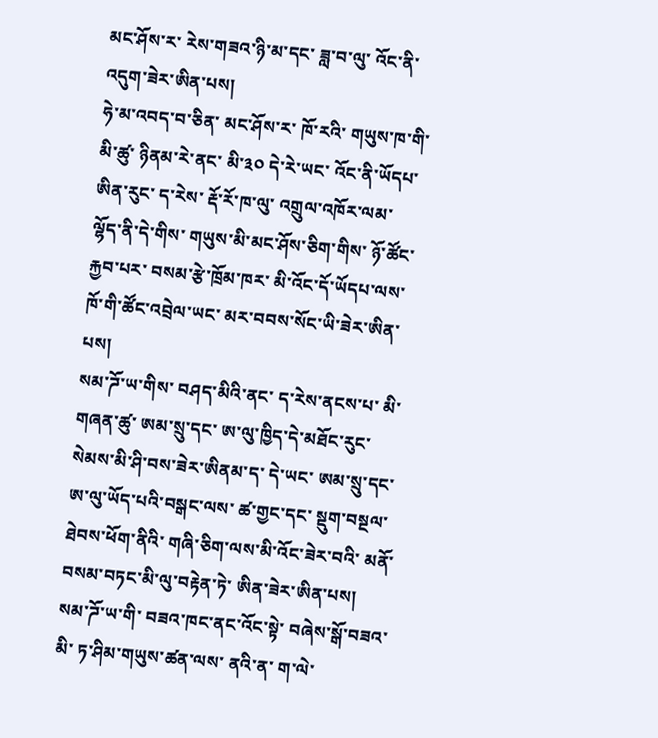མང་ཤོས་ར་ རེས་གཟའ་ཉི་མ་དང་ ཟླ་བ་ལུ་ འོང་ནི་འདུག་ཟེར་ཨིན་པས།
ཧེ་མ་འབད་བ་ཅིན་ མང་ཤོས་ར་ ཁོ་རའི་ གཡུས་ཁ་གི་མི་ཚུ་ ཉིནམ་རེ་ནང་ མི་༣༠ དེ་རེ་ཡང་ འོང་ནི་ཡོདཔ་ཨིན་རུང་ ད་རེས་ རྡོ་རོ་ཁ་ལུ་ འགྲུལ་འཁོར་ལམ་ ལྷོད་ནི་དེ་གིས་ གཡུས་མི་མང་ཤོས་ཅིག་གིས་ ཉོ་ཚོང་རྐྱབ་པར་ བསམ་རྩེ་ཁྲོམ་ཁར་ མི་འོང་དོ་ཡོདཔ་ལས་ ཁོ་གི་ཚོང་འབྲེལ་ཡང་ མར་བབས་སོང་ཡི་ཟེར་ཨིན་པས།
སམ་ཌོ་ཡ་གིས་ བཤད་མིའི་ནང་ ད་རེས་ནངས་པ་ མི་གཞན་ཚུ་ ཨམ་སྲུ་དང་ ཨ་ལུ་ཁྱིད་དེ་མཐོང་རུང་ སེམས་མི་ཤི་བས་ཟེར་ཨིནམ་ད་ དེ་ཡང་ ཨམ་སྲུ་དང་ ཨ་ལུ་ཡོད་པའི་བསྒང་ལས་ ཚ་གྱང་དང་ སྡུག་བསྔལ་ཐེབས་ཕོག་ནིའི་ གཞི་ཅིག་ལས་མི་འོང་ཟེར་བའི་ མནོ་བསམ་བཏང་མི་ལུ་བརྟེན་ཏེ་ ཨིན་ཟེར་ཨིན་པས།
སམ་ཌོ་ཡ་གི་ བཟའ་ཁང་ནང་འོང་སྟེ་ བཞེས་སྒོ་བཟའ་མི་ ཏ་ཤིམ་གཡུས་ཚན་ལས་ ནའི་ན་ ག་ལེ་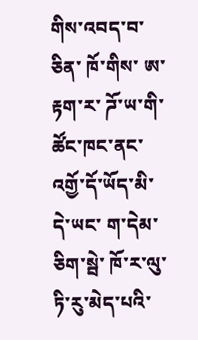གིས་འབད་བ་ཅིན་ ཁོ་གིས་ ཨ་རྟག་ར་ ཌོ་ཡ་གི་ཚོང་ཁང་ནང་ འགྱོ་དོ་ཡོད་མི་དེ་ཡང་ ག་དེམ་ཅིག་སྦེ་ ཁོ་ར་ལུ་ ཏི་རུ་མེད་པའི་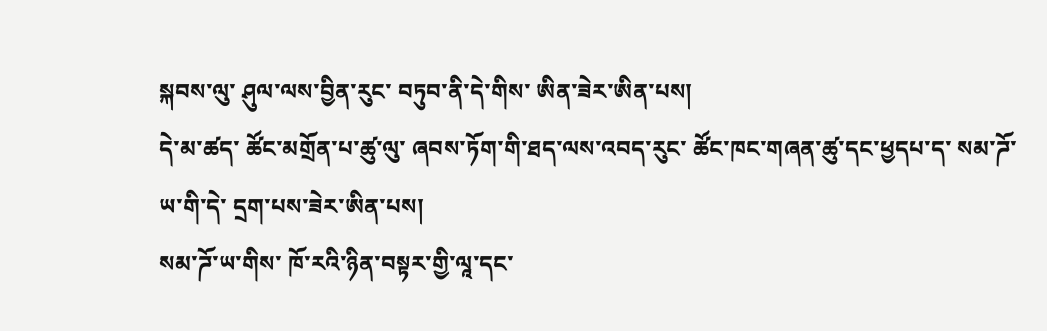སྐབས་ལུ་ ཤུལ་ལས་བྱིན་རུང་ བཏུབ་ནི་དེ་གིས་ ཨིན་ཟེར་ཨིན་པས།
དེ་མ་ཚད་ ཚོང་མགྲོན་པ་ཚུ་ལུ་ ཞབས་ཏོག་གི་ཐད་ལས་འབད་རུང་ ཚོང་ཁང་གཞན་ཚུ་དང་ཕྱདཔ་ད་ སམ་ཌོ་ཡ་གི་དེ་ དྲག་པས་ཟེར་ཨིན་པས།
སམ་ཌོ་ཡ་གིས་ ཁོ་རའི་ཉིན་བསྟར་གྱི་ལཱ་དང་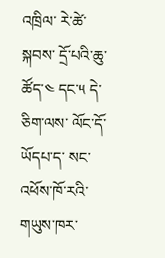འཁྲིལ་ རེ་ཚེ་སྐབས་ དྲོ་པའི་ཆུ་ཚོད་༤ དང་༥ དེ་ཅིག་ལས་ ལོང་དོ་ཡོདཔ་ད་ སང་འཕོས་ཁོ་རའི་གཡུས་ཁར་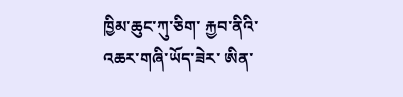ཁྱིམ་ཆུང་ཀུ་ཅིག་ རྐྱབ་ནིའི་འཆར་གཞི་ཡོད་ཟེར་ ཨིན་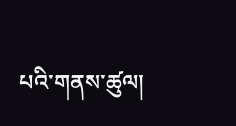པའི་གནས་ཚུལ།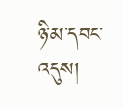ཉི་མ་དབང་འདུས།